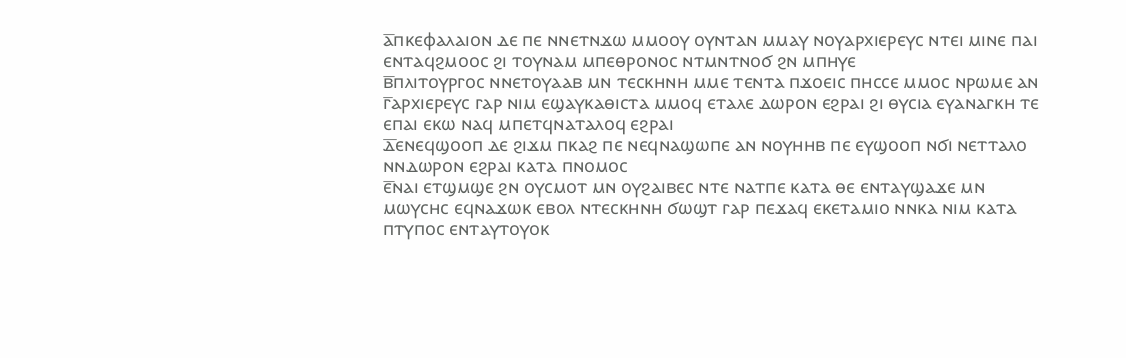ⲁ̅ⲡⲕⲉⲫⲁⲗⲁⲓⲟⲛ ⲇⲉ ⲡⲉ ⲛⲛⲉⲧⲛϫⲱ ⲙⲙⲟⲟⲩ ⲟⲩⲛⲧⲁⲛ ⲙⲙⲁⲩ ⲛⲟⲩⲁⲣⲭⲓⲉⲣⲉⲩⲥ ⲛⲧⲉⲓ ⲙⲓⲛⲉ ⲡⲁⲓ ⲉⲛⲧⲁϥϩⲙⲟⲟⲥ ϩⲓ ⲧⲟⲩⲛⲁⲙ ⲙⲡⲉⲑⲣⲟⲛⲟⲥ ⲛⲧⲙⲛⲧⲛⲟϭ ϩⲛ ⲙⲡⲏⲩⲉ
ⲃ̅ⲡⲗⲓⲧⲟⲩⲣⲅⲟⲥ ⲛⲛⲉⲧⲟⲩⲁⲁⲃ ⲙⲛ ⲧⲉⲥⲕⲏⲛⲏ ⲙⲙⲉ ⲧⲉⲛⲧⲁ ⲡϫⲟⲉⲓⲥ ⲡⲏⲥⲥⲉ ⲙⲙⲟⲥ ⲛⲣⲱⲙⲉ ⲁⲛ
ⲅ̅ⲁⲣⲭⲓⲉⲣⲉⲩⲥ ⲅⲁⲣ ⲛⲓⲙ ⲉϣⲁⲩⲕⲁⲑⲓⲥⲧⲁ ⲙⲙⲟϥ ⲉⲧⲁⲗⲉ ⲇⲱⲣⲟⲛ ⲉϩⲣⲁⲓ ϩⲓ ⲑⲩⲥⲓⲁ ⲉⲩⲁⲛⲁⲅⲕⲏ ⲧⲉ ⲉⲡⲁⲓ ⲉⲕⲱ ⲛⲁϥ ⲙⲡⲉⲧϥⲛⲁⲧⲁⲗⲟϥ ⲉϩⲣⲁⲓ
ⲇ̅ⲉⲛⲉϥϣⲟⲟⲡ ⲇⲉ ϩⲓϫⲙ ⲡⲕⲁϩ ⲡⲉ ⲛⲉϥⲛⲁϣⲱⲡⲉ ⲁⲛ ⲛⲟⲩⲏⲏⲃ ⲡⲉ ⲉⲩϣⲟⲟⲡ ⲛϭⲓ ⲛⲉⲧⲧⲁⲗⲟ ⲛⲛⲇⲱⲣⲟⲛ ⲉϩⲣⲁⲓ ⲕⲁⲧⲁ ⲡⲛⲟⲙⲟⲥ
ⲉ̅ⲛⲁⲓ ⲉⲧϣⲙϣⲉ ϩⲛ ⲟⲩⲥⲙⲟⲧ ⲙⲛ ⲟⲩϩⲁⲓⲃⲉⲥ ⲛⲧⲉ ⲛⲁⲧⲡⲉ ⲕⲁⲧⲁ ⲑⲉ ⲉⲛⲧⲁⲩϣⲁϫⲉ ⲙⲛ ⲙⲱⲩⲥⲏⲥ ⲉϥⲛⲁϫⲱⲕ ⲉⲃⲟⲗ ⲛⲧⲉⲥⲕⲏⲛⲏ ϭⲱϣⲧ ⲅⲁⲣ ⲡⲉϫⲁϥ ⲉⲕⲉⲧⲁⲙⲓⲟ ⲛⲛⲕⲁ ⲛⲓⲙ ⲕⲁⲧⲁ ⲡⲧⲩⲡⲟⲥ ⲉⲛⲧⲁⲩⲧⲟⲩⲟⲕ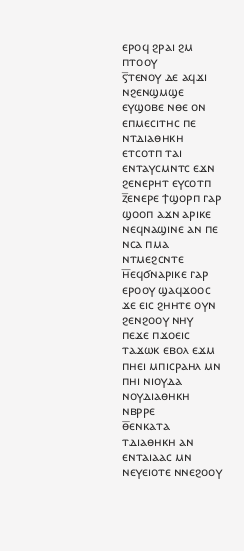ⲉⲣⲟϥ ϩⲣⲁⲓ ϩⲙ ⲡⲧⲟⲟⲩ
ⲋ̅ⲧⲉⲛⲟⲩ ⲇⲉ ⲁϥϫⲓ ⲛϩⲉⲛϣⲙϣⲉ ⲉⲩϣⲟⲃⲉ ⲛⲑⲉ ⲟⲛ ⲉⲡⲙⲉⲥⲓⲧⲏⲥ ⲡⲉ ⲛⲧⲇⲓⲁⲑⲏⲕⲏ ⲉⲧⲥⲟⲧⲡ ⲧⲁⲓ ⲉⲛⲧⲁⲩⲥⲙⲛⲧⲥ ⲉϫⲛ ϩⲉⲛⲉⲣⲏⲧ ⲉⲩⲥⲟⲧⲡ
ⲍ̅ⲉⲛⲉⲣⲉ ϯϣⲟⲣⲡ ⲅⲁⲣ ϣⲟⲟⲡ ⲁϫⲛ ⲁⲣⲓⲕⲉ ⲛⲉϥⲛⲁϣⲓⲛⲉ ⲁⲛ ⲡⲉ ⲛⲥⲁ ⲡⲙⲁ ⲛⲧⲙⲉϩⲥⲛⲧⲉ
ⲏ̅ⲉϥϭⲛⲁⲣⲓⲕⲉ ⲅⲁⲣ ⲉⲣⲟⲟⲩ ϣⲁϥϫⲟⲟⲥ ϫⲉ ⲉⲓⲥ ϩⲏⲏⲧⲉ ⲟⲩⲛ ϩⲉⲛϩⲟⲟⲩ ⲛⲏⲩ ⲡⲉϫⲉ ⲡϫⲟⲉⲓⲥ ⲧⲁϫⲱⲕ ⲉⲃⲟⲗ ⲉϫⲙ ⲡⲏⲉⲓ ⲙⲡⲓⲥⲣⲁⲏⲗ ⲙⲛ ⲡⲏⲓ ⲛⲓⲟⲩⲇⲁ ⲛⲟⲩⲇⲓⲁⲑⲏⲕⲏ ⲛⲃⲣⲣⲉ
ⲑ̅ⲉⲛⲕⲁⲧⲁ ⲧⲇⲓⲁⲑⲏⲕⲏ ⲁⲛ ⲉⲛⲧⲁⲓⲁⲁⲥ ⲙⲛ ⲛⲉⲩⲉⲓⲟⲧⲉ ⲛⲛⲉϩⲟⲟⲩ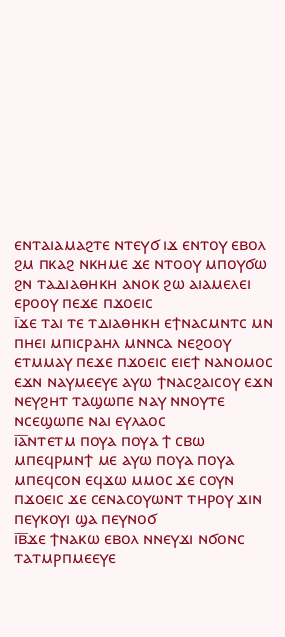ⲉⲛⲧⲁⲓⲁⲙⲁϩⲧⲉ ⲛⲧⲉⲩϭ ⲓϫ ⲉⲛⲧⲟⲩ ⲉⲃⲟⲗ ϩⲙ ⲡⲕⲁϩ ⲛⲕⲏⲙⲉ ϫⲉ ⲛⲧⲟⲟⲩ ⲙⲡⲟⲩϭⲱ ϩⲛ ⲧⲁⲇⲓⲁⲑⲏⲕⲏ ⲁⲛⲟⲕ ϩⲱ ⲁⲓⲁⲙⲉⲗⲉⲓ ⲉⲣⲟⲟⲩ ⲡⲉϫⲉ ⲡϫⲟⲉⲓⲥ
ⲓ̅ϫⲉ ⲧⲁⲓ ⲧⲉ ⲧⲇⲓⲁⲑⲏⲕⲏ ⲉϯⲛⲁⲥⲙⲛⲧⲥ ⲙⲛ ⲡⲏⲉⲓ ⲙⲡⲓⲥⲣⲁⲏⲗ ⲙⲛⲛⲥⲁ ⲛⲉϩⲟⲟⲩ ⲉⲧⲙⲙⲁⲩ ⲡⲉϫⲉ ⲡϫⲟⲉⲓⲥ ⲉⲓⲉϯ ⲛⲁⲛⲟⲙⲟⲥ ⲉϫⲛ ⲛⲁⲩⲙⲉⲉⲩⲉ ⲁⲩⲱ ϯⲛⲁⲥϩⲁⲓⲥⲟⲩ ⲉϫⲛ ⲛⲉⲩϩⲏⲧ ⲧⲁϣⲱⲡⲉ ⲛⲁⲩ ⲛⲛⲟⲩⲧⲉ ⲛⲥⲉϣⲱⲡⲉ ⲛⲁⲓ ⲉⲩⲗⲁⲟⲥ
ⲓ̅ⲁ̅ⲛⲧⲉⲧⲙ ⲡⲟⲩⲁ ⲡⲟⲩⲁ ϯ ⲥⲃⲱ ⲙⲡⲉϥⲣⲙⲛϯ ⲙⲉ ⲁⲩⲱ ⲡⲟⲩⲁ ⲡⲟⲩⲁ ⲙⲡⲉϥⲥⲟⲛ ⲉϥϫⲱ ⲙⲙⲟⲥ ϫⲉ ⲥⲟⲩⲛ ⲡϫⲟⲉⲓⲥ ϫⲉ ⲥⲉⲛⲁⲥⲟⲩⲱⲛⲧ ⲧⲏⲣⲟⲩ ϫⲓⲛ ⲡⲉⲩⲕⲟⲩⲓ ϣⲁ ⲡⲉⲩⲛⲟϭ
ⲓ̅ⲃ̅ϫⲉ ϯⲛⲁⲕⲱ ⲉⲃⲟⲗ ⲛⲛⲉⲩϫⲓ ⲛϭⲟⲛⲥ ⲧⲁⲧⲙⲣⲡⲙⲉⲉⲩⲉ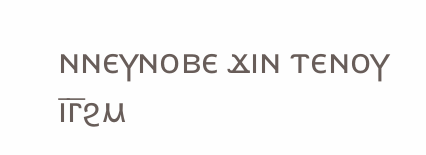ⲛⲛⲉⲩⲛⲟⲃⲉ ϫⲓⲛ ⲧⲉⲛⲟⲩ
ⲓ̅ⲅ̅ϩⲙ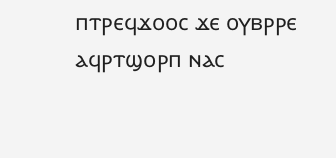ⲡⲧⲣⲉϥϫⲟⲟⲥ ϫⲉ ⲟⲩⲃⲣⲣⲉ ⲁϥⲣⲧϣⲟⲣⲡ ⲛⲁⲥ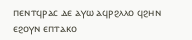ⲡⲉⲛⲧϥⲣⲁⲥ ⲇⲉ ⲁⲩⲱ ⲁϥⲣϩⲗⲗⲟ ϥϩⲏⲛ ⲉϩⲟⲩⲛ ⲉⲡⲧⲁⲕⲟ